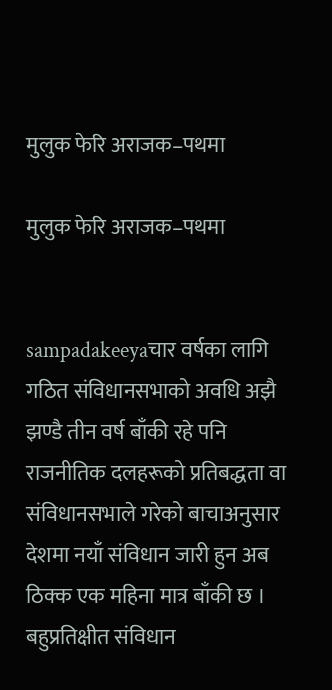मुलुक फेरि अराजक–पथमा

मुलुक फेरि अराजक–पथमा


sampadakeeyaचार वर्षका लागि गठित संविधानसभाको अवधि अझै झण्डै तीन वर्ष बाँकी रहे पनि राजनीतिक दलहरूको प्रतिबद्धता वा संविधानसभाले गरेको बाचाअनुसार देशमा नयाँ संविधान जारी हुन अब ठिक्क एक महिना मात्र बाँकी छ । बहुप्रतिक्षीत संविधान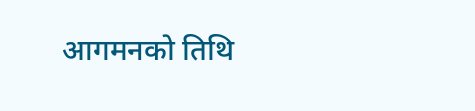आगमनको तिथि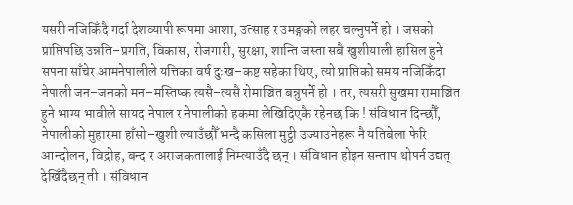यसरी नजिकिँदै गर्दा देशव्यापी रूपमा आशा, उत्साह र उमङ्गको लहर चल्नुपर्ने हो । जसको प्राप्तिपछि उन्नति–प्रगति, विकास, रोजगारी, सुरक्षा, शान्ति जस्ता सबै खुशीयाली हासिल हुने सपना साँचेर आमनेपालीले यत्तिका वर्ष दुःख–कष्ट सहेका थिए, त्यो प्राप्तिको समय नजिकिँदा नेपाली जन–जनको मन–मस्तिष्क त्यसै–त्यसै रोमाञ्चित बन्नुपर्ने हो । तर, त्यसरी सुखमा रामाञ्चित हुने भाग्य भावीले सायद नेपाल र नेपालीको हकमा लेखिदिएकै रहेनछ कि ! संविधान दिन्छौँ, नेपालीको मुहारमा हाँसो–खुशी ल्याउँछौँ भन्दै कसिला मुट्ठी उज्याउनेहरू नै यतिबेला फेरि आन्दोलन, विद्रोह, बन्द र अराजकतालाई निम्त्याउँदै छन् । संविधान होइन सन्ताप थोपर्न उद्यत् देखिँदैछन् ती । संविधान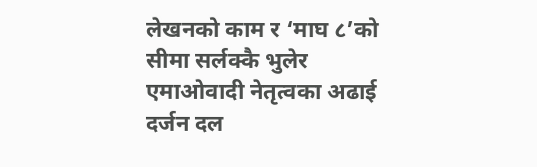लेखनको काम र ‘माघ ८’को सीमा सर्लक्कै भुलेर एमाओवादी नेतृत्वका अढाई दर्जन दल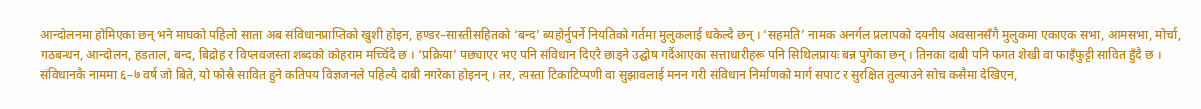आन्दोलनमा होमिएका छन् भने माघको पहिलो साता अब संविधानप्राप्तिको खुशी होइन, हण्डर–सास्तीसहितको ‘बन्द’ ब्यहोर्नुपर्ने नियतिको गर्तमा मुलुकलाई धकेल्दै छन् । ‘सहमति’ नामक अनर्गल प्रलापको दयनीय अवसानसँगै मुलुकमा एकाएक सभा, आमसभा, मोर्चा, गठबन्धन, आन्दोलन, हडताल, बन्द, बिद्रोह र विप्लवजस्ता शब्दको कोहराम मच्चिँदै छ । ‘प्रक्रिया’ पछ्याएर भए पनि संविधान दिएरै छाड्ने उद्घोष गर्दैआएका सत्ताधारीहरू पनि सिथिलप्रायः बन्न पुगेका छन् । तिनका दाबी पनि फगत शेखी वा फाइँफुट्टी सावित हुँदै छ ।
संविधानकै नाममा ६–७ वर्ष जो बिते, यो फोस्रै सावित हुने कतिपय विज्ञजनले पहिल्यै दाबी नगरेका होइनन् । तर, त्यस्ता टिकाटिप्पणी वा सुझावलाई मनन गरी संविधान निर्माणको मार्ग सपाट र सुरक्षित तुल्याउने सोच कसैमा देखिएन,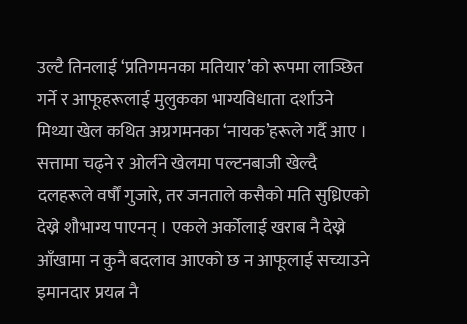उल्टै तिनलाई ‘प्रतिगमनका मतियार’को रूपमा लाञ्छित गर्ने र आफूहरूलाई मुलुकका भाग्यविधाता दर्शाउने मिथ्या खेल कथित अग्रगमनका ‘नायक’हरूले गर्दै आए । सत्तामा चढ्ने र ओर्लने खेलमा पल्टनबाजी खेल्दै दलहरूले वर्षौं गुजारे, तर जनताले कसैको मति सुध्रिएको देख्ने शौभाग्य पाएनन् । एकले अर्कोलाई खराब नै देख्ने आँखामा न कुनै बदलाव आएको छ न आफूलाई सच्याउने इमानदार प्रयत्न नै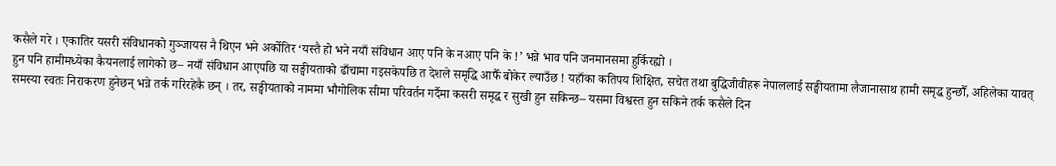कसैले गरे । एकातिर यसरी संविधानको गुञ्जायस नै थिएन भने अर्कोतिर ‘यस्तै हो भने नयाँ संविधान आए पनि के नआए पनि के !’ भन्ने भाव पनि जनमानसमा हुर्किरह्यो ।
हुन पनि हामीमध्येका कैयनलाई लागेको छ– नयाँ संविधान आएपछि या सङ्घीयताको ढाँचामा गइसकेपछि त देशले समृद्धि आफैँ बोकेर ल्याउँछ ! यहाँका कतिपय शिक्षित, सचेत तथा बुद्धिजीवीहरू नेपाललाई सङ्घीयतामा लैजानासाथ हामी समृद्ध हुन्छौँ, अहिलेका यावत् समस्या स्वतः निराकरण हुनेछन् भन्ने तर्क गरिरहेकै छन् । तर, सङ्घीयताको नाममा भौगोलिक सीमा परिवर्तन गर्दैमा कसरी समृद्ध र सुखी हुन सकिन्छ– यसमा विश्वस्त हुन सकिने तर्क कसैले दिन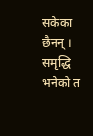सकेका छैनन् । समृद्धि भनेको त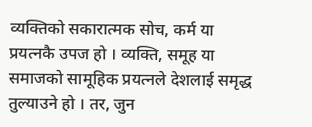व्यक्तिको सकारात्मक सोच, कर्म या प्रयत्नकै उपज हो । व्यक्ति, समूह या समाजको सामूहिक प्रयत्नले देशलाई समृद्ध तुल्याउने हो । तर, जुन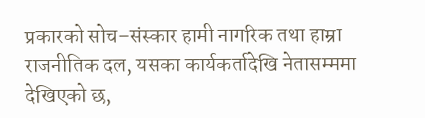प्रकारको सोच–संस्कार हामी नागरिक तथा हाम्रा राजनीतिक दल, यसका कार्यकर्तादेखि नेतासम्ममा देखिएको छ,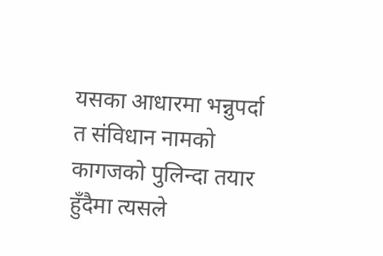यसका आधारमा भन्नुपर्दा त संविधान नामको कागजको पुलिन्दा तयार हुँदैमा त्यसले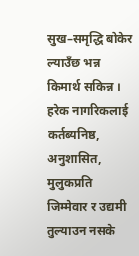सुख–समृद्धि बोकेर ल्याउँछ भन्न किमार्थ सकिन्न । हरेक नागरिकलाई कर्तब्यनिष्ठ, अनुशासित, मुलुकप्रति जिम्मेवार र उद्यमी तुल्याउन नसके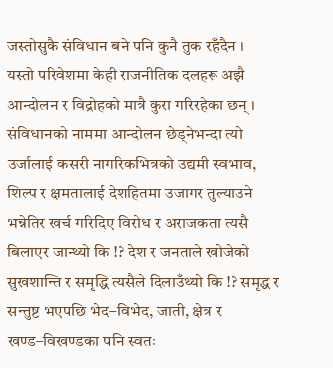जस्तोसुकै संविधान बने पनि कुनै तुक रहँदैन ।
यस्तो परिवेशमा केही राजनीतिक दलहरू अझै आन्दोलन र विद्रोहको मात्रै कुरा गरिरहेका छन् । संविधानको नाममा आन्दोलन छेड्नेभन्दा त्यो उर्जालाई कसरी नागरिकभित्रको उद्यमी स्वभाव, शिल्प र क्षमतालाई देशहितमा उजागर तुल्याउने भन्नेतिर खर्च गरिदिए विरोध र अराजकता त्यसै बिलाएर जान्थ्यो कि !? देश र जनताले खोजेको सुखशान्ति र समृद्धि त्यसैले दिलाउँथ्यो कि !? समृद्ध र सन्तुष्ट भएपछि भेद–विभेद, जाती, क्षेत्र र खण्ड–विखण्डका पनि स्वतः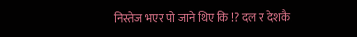निस्तेज भएर पो जाने थिए कि !? दल र देशकै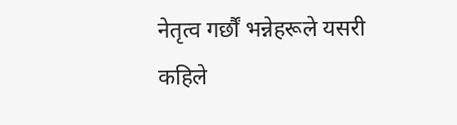नेतृत्व गर्छौं भन्नेहरूले यसरी कहिले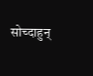सोच्दाहुन्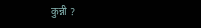कुन्नी ?